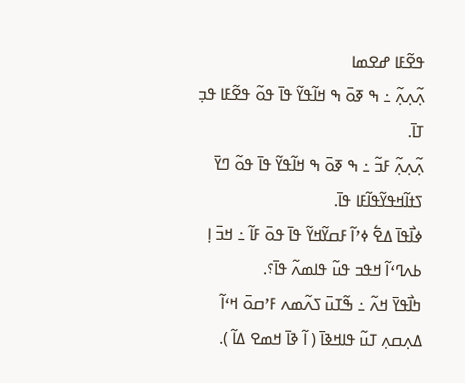ߟߐ߬ߓߊ ߝߐߘߊ
ߍ߲߬ߍ߲ߍ߲߬ ߸ ߒ ߧߋ߫ ߒ ߞߊ߬ߟߌ߬ ߟߊ߫ ߟߋ߬ ߟߐ߬ߓߊ ߟߏ߲ ߠߊ߫.
ߍ߲߬ߍ߲ߍ߲߬ ߓߏ߬ ߸ ߒ ߧߋ߫ ߒ ߞߊ߬ߟߌ߬ ߟߊ߫ ߟߋ߬ ߣߌ߫ ߖߙߊ߬ߞߟߌ߬ߟߊ߬ߓߊ ߟߊ߫.
ߦߊ߯ߟߊ߫ ߡߐ߱ ߦߴߊ߬ ߓߛߌ߬ߞߌ߬ ߟߊ߫ ߟߋ߫ ߓߊ߬ ߸ ߞߏ߫ ߊ߲ ߕߍߣߵߊ߬ ߞߟߏ ߟߎ߬ ߟߊߘߍ߬ ߟߊ߫؟.
ߤߊ߯ߟߌ߫ ߞߍ߬ ߸ ߒ߬ߠߎ߫ ߖߍ߬ߘߍ ߓߴߛߋ߫ ߞߵߊ߬ ߡߍ߲ߛߍ߲ ߠߎ߬ ߟߊߞߢߊ߫ ( ߊ߬ ߢߊ߫ ߞߘߐ ߡߊ߬ ).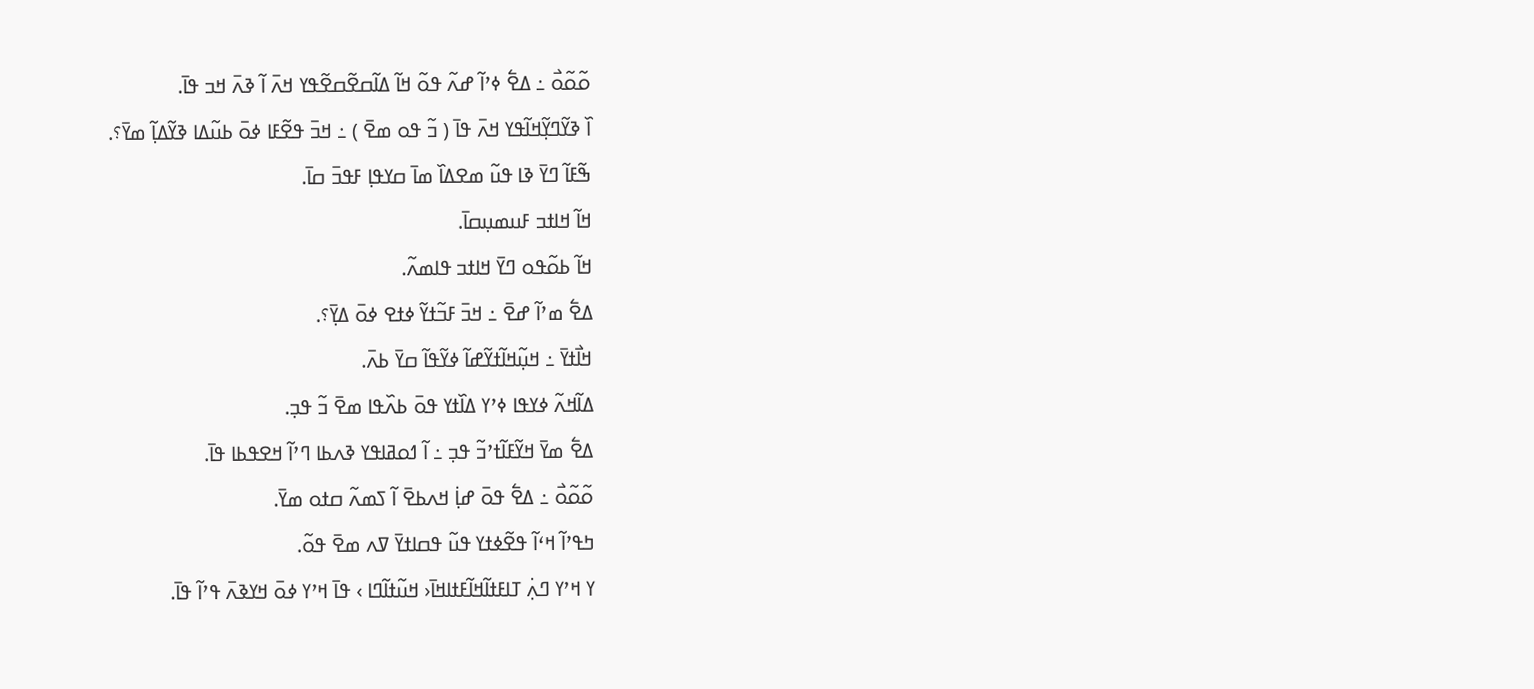ߋ߬ߋ߬ߋ߯ ߸ ߡߐ߱ ߦߴߊ߬ ߝߍ߬ ߟߋ߬ ߞߊ߬ ߡߊ߬ߛߐ߬ߛߐ߬ߟߌ ߞߍ߫ ߊ߬ ߢߍ߫ ߞߏ ߟߊ߫.
ߊ߰ ߢߌ߬ߣߌ߲߬ߞߊ߬ߟߌ ߞߍ߫ ߟߊ߫ ( ߏ߬ ߟߋ ߘߐ߫ ) ߸ ߞߏ߫ ߟߐ߬ߓߊ ߦߋ߫ ߕߎ߬ߡߊ ߢߌ߬ߡߊ߲߬ ߘߌ߫؟.
ߒ߬ߓߊ߬ ߣߌ߫ ߢߊ ߟߎ߬ ߘߐߡߊ߰ ߘߊ߫ ߛߌߟߊ߲ ߓߟߏ߫ ߛߊ߫.
ߞߊ߬ ߞߊߙߏ ߓߎߘߎ߲ߛߊ߫.
ߞߊ߬ ߕߋ߬ߟߋ ߣߌ߫ ߞߊߙߏ ߟߊߘߍ߬.
ߡߐ߱ ߘߴߊ߬ ߝߐ߫ ߸ ߞߏ߫ ߓߏ߬ߙߌ߬ ߦߙߐ ߦߋ߫ ߡߌ߲߫؟.
ߞߊ߯ߙߌ߫ ߸ ߞߎ߲߬ߞߊ߬ߙߌ߬ߝߊ߬ ߦߌ߬ߟߊ߬ ߛߌ߫ ߕߍ߫.
ߡߊ߬ߞߍ߬ ߦߌߟߊ ߦߴߌ ߡߊ߰ߙߌ ߟߋ߫ ߕߍ߰ߟߊ ߘߐ߫ ߏ߬ ߟߏ߲.
ߡߐ߱ ߘߌ߫ ߞߌ߬ߓߊ߬ߙߴߏ߬ ߟߏ߲ ߸ ߊ߬ ߗߋߥߊߟߌ ߢߍߕߊ ߣߴߊ߬ ߞߐߟߕߊ ߟߊ߫.
ߋ߬ߋ߬ߋ߯ ߸ ߡߐ߱ ߟߋ߫ ߝߊ߲߭ ߞߍߕߐ߫ ߊ߬ ߖߘߍ߬ ߛߙߋ ߘߌ߫.
ߤߟߴߊ߬ ߞߵߊ߬ ߟߐ߬ߦߙߌ ߟߎ߬ ߟߛߊߙߌ߫ ߜߍ ߘߐ߫ ߟߋ߬.
ߌ ߞߴߌ ߣߍ߲߭ ߠߊߓߙߊ߬ߞߊ߬ߓߙߊߞߊ߫‹ ߞߎ߬ߙߊ߬ߣߊ › ߟߊ߫ ߞߴߌ ߦߋ߫ ߞߌߢߍ߫ ߟߴߊ߬ ߟߊ߫.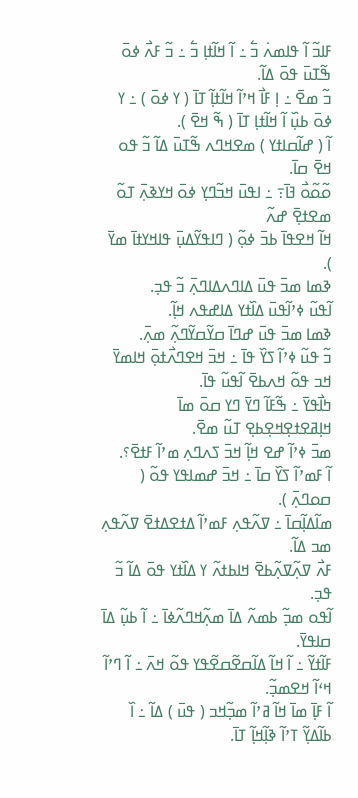ߓߊߏ߬ ߊ߬ ߟߊߘߍ߭ ߏ߱ ߸ ߊ߬ ߞߊ߬ߙߊ߲ ߏ߱ ߸ ߏ߬ ߓߍ߯ ߦߋ߫ ߒ߬ߠߎ߫ ߟߋ߫ ߡߊ߬.
ߏ߬ ߘߐ߫ ߸ ߊ߲ ߓߊ߯ ߞߴߊ߬ ߞߊ߬ߙߊ߲߬ ߠߊ߫ ( ߌ ߦߋ߫ ) ߸ ߌ ߦߋ߫ ߕߎ߲߰ ߊ߬ ߞߊ߬ߙߊ߲ ߠߊ߫ ( ߒ߬ ߞߐ߫ ).
ߊ߬ ( ߝߊ߬ߛߊߙߌ ) ߘߐߞߣߍ ߒ߬ߠߎ߫ ߡߊ߬ ߏ߬ ߟߋ ߞߐ߫ ߛߊ߫.
ߋ߬ߋ߬ߋ߯ ߔߊ߫߹ ߸ ߊߟߎ߫ ߞߏ߬ߣߌ߲ ߦߋ߫ ߞߌߢߍ߲߫ ߠߋ߬ ߘߐߙߐ߲߫ ߝߍ߬
ߞߊ߬ ߞߐߟߊ߫ ߕߏ߫ ߦߋ߲߬ ( ߣߊߟߌ߬ߡߎ߲߫ ߟߊߞߌߙߊ߫ ߘߌ߫ ).
ߢߘߊ ߘߏ߫ ߟߎ߫ ߡߊߣߍߡߊߣߍ߲߫ ߏ߬ ߟߏ߲.
ߊ߬ߟߎ߬ ߦߴߊ߬ߟߎ߫ ߡߊ߰ߙߌ ߡߊߝߟߍ ߞߊ߲߬.
ߢߘߊ ߘߏ߫ ߟߎ߫ ߝߣߊ߫ ߛߌ߬ߛߌ߬ߣߍ߲߬ ߘߍ߲߫.
ߏ߬ ߟߎ߬ ߦߴߊ߬ ߖߌ߰ ߟߊ߫ ߸ ߞߏ߫ ߞߐߣߍ߯ߙߋ߲߫ ߞߊߘߌ߫ ߞߏ ߟߋ߬ ߞߍߕߐ߫ ߊ߬ߟߎ߬ ߟߊ߫.
ߤߊ߯ߟߌ߫ ߸ ߒ߬ߓߊ߬ ߣߌ߫ ߣߌ ߛߋ߫ ߘߊ߫ ߞߊ߲ߥߐߙߐ߲ߞߐ߲ߕߐ߲ ߠߎ߬ ߘߐ߫.
ߘߏ߫ ߦߴߊ߬ ߝߐ ߞߊ߲߬ ߞߏ߫ ߖߍߣߍ߲ ߘߴߊ߬ ߓߙߐ߫؟.
ߊ߬ ߓߘߴߊ߬ ߖߌ߰ ߛߊ߫ ߸ ߞߏ߫ ߝߘߊߟߌ ߟߋ߬ ( ߛߋߣߍ߲߫ ).
ߘߊ߬ߡߊ߲߬ߛߊ߫ ߸ ߜߍ߬ߟߍ߲ ߓߘߴߊ߬ ߡߙߐߡߙߐ߫ ߜߍ߬ߟߍ߲ ߘߏ ߡߊ߬.
ߓߍ߯ ߜߍ߲߬ߜߍ߲߬ߕߐ߫ ߞߊߕߙߍ߬ ߌ ߡߊ߰ߙߌ ߟߋ߫ ߡߊ߬ ߏ߬ ߟߏ߲.
ߊ߬ߟߋ ߘߏ߲߬ ߕߘߍ߬ ߡߊ߫ ߘߍ߲߬ߞߣߍ߬ߦߊ߫ ߸ ߊ߬ ߕߎ߲߬ ߡߊ߫ ߛߊߟߌ߫.
ߓߊ߬ߙߌ߬ ߸ ߊ߬ ߞߊ߬ ߡߊ߬ߛߐ߬ߛߐ߬ߟߌ ߟߋ߬ ߞߍ߫ ߸ ߊ߬ ߣߴߊ߬ ߞߵߊ߬ ߞߐߘߏ߲߬.
ߊ߬ ߓߊ߲߫ ߘߊ߫ ߞߊ߬ ߥߴߊ߬ ߘߏ߲߬ߞߏ ( ߟߎ߫ ) ߡߊ߬ ߸ ߊ߰ ߕߊ߬ߡߌ߲߬ ߠߴߊ߬ ߢߊ߲߬ߞߊ߲߬ ߠߊ߫.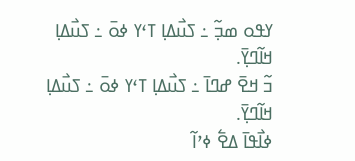ߌߟߋ ߘߏ߲߬ ߸ ߖߎ߯ߡߊ߲ ߠߵߌ ߦߋ߫ ߸ ߖߎ߯ߡߊ߲ ߞߊ߬ߣߌ߲߫.
ߏ߬ ߞߐ߫ ߝߣߊ߫ ߸ ߖߎ߯ߡߊ߲ ߠߵߌ ߦߋ߫ ߸ ߖߎ߯ߡߊ߲ ߞߊ߬ߣߌ߲߫.
ߦߊ߯ߟߊ߫ ߡߐ߱ ߦߴߊ߬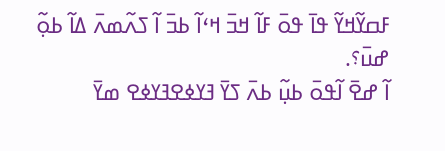ߓߛߌ߬ߞߌ߬ ߟߊ߫ ߟߋ߫ ߓߊ߬ ߞߏ߫ ߞߵߊ߬ ߕߏ߫ ߊ߬ ߖߍ߬ߘߍ߫ ߡߊ߬ ߕߋ߲߬ ߝߎ߫؟.
ߊ߬ ߝߐ߫ ߊ߬ߟߋ߫ ߕߎ߲߬ ߕߍ߫ ߖߌ߫ ߔߌߦߐߔߌߦߐ ߘߌ߫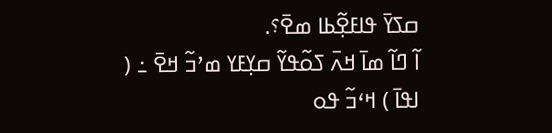ߛߖߌ߫ ߟߊߓߐ߲߬ߕߊ ߘߐ߫؟.
ߊ߬ ߣߊ߬ ߘߊ߫ ߞߍ߫ ߖߋ߬ߟߌ߬ ߛߌ߲ߓߌ ߘߴߏ߬ ߞߐ߫ ߸ ( ߊߟߊ߫ ) ߞߵߏ߬ ߟߋ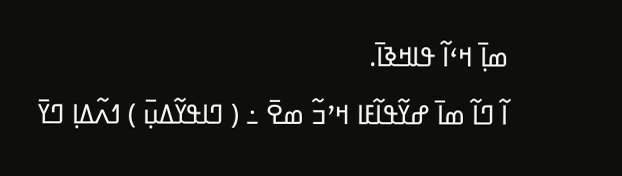ߘߊ߲߫ ߞߵߊ߬ ߟߊߞߢߊ߫.
ߊ߬ ߣߊ߬ ߘߊ߫ ߝߌ߬ߟߊ߬ߓߊ ߞߴߏ߬ ߘߐ߫ ߸ ( ߣߊߟߌ߬ߡߎ߲߫ ) ߗߍ߬ߡߊ߲ ߣߌ߫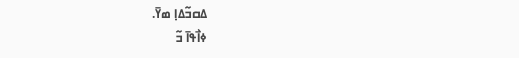ߡߛߏ߬ߡߊ߲ ߘߌ߫.
ߦߊ߯ߟߊ߫ ߏ߬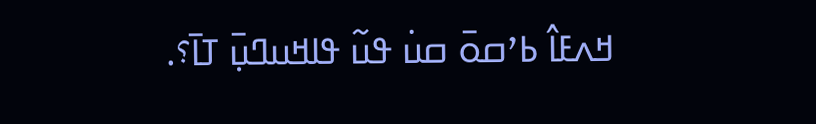ߞߍߓߊ߮ ߕߴߛߋ߫ ߛߎ߭ ߟߎ߬ ߟߊߞߎߣߎ߲߫ ߠߊ߫؟.